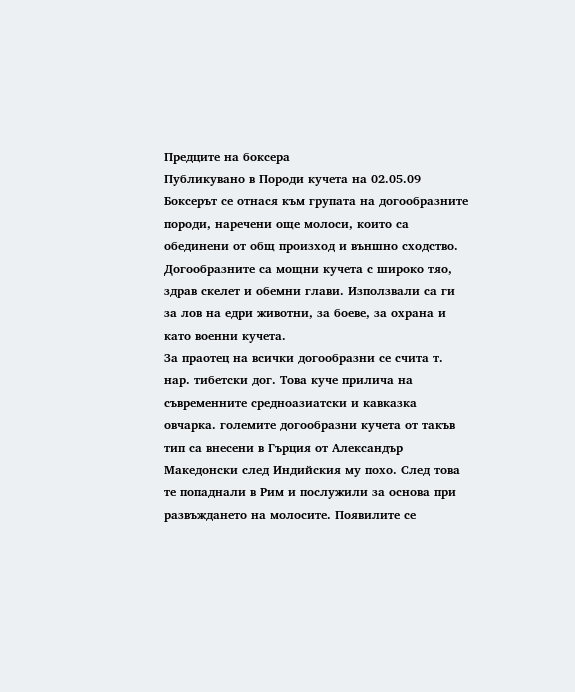Предците на боксера
Публикувано в Породи кучета на 02.05.09
Боксерът се отнася към групата на догообразните породи, наречени още молоси, които са обединени от общ произход и външно сходство. Догообразните са мощни кучета с широко тяо, здрав скелет и обемни глави. Използвали са ги за лов на едри животни, за боеве, за охрана и като военни кучета.
За праотец на всички догообразни се счита т. нар. тибетски дог. Това куче прилича на съвременните средноазиатски и кавказка овчарка. големите догообразни кучета от такъв тип са внесени в Гърция от Александър Македонски след Индийския му похо. След това те попаднали в Рим и послужили за основа при развъждането на молосите. Появилите се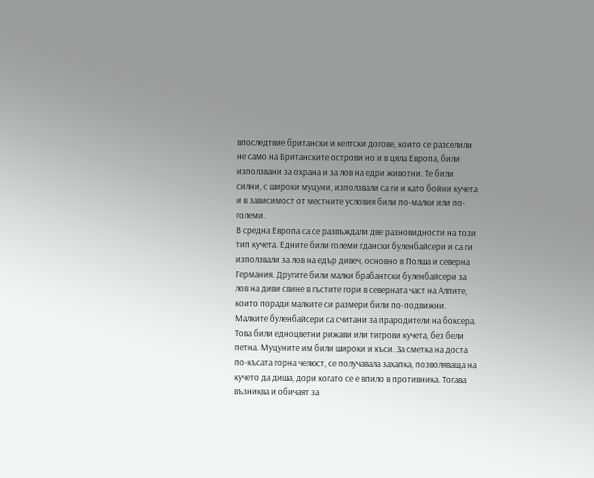впоследтвие британски и келтски догове, които се разселили не само на Британските острови но и в цяла Европа, били използвани за охрана и за лов на едри животни. Те били силни, с широки муцуни, използвали са ги и като бойни кучета и в зависимост от местните условия били по-малки или по-големи.
В средна Европа са се развъждали две разновидности на този тип кучета. Едните били големи гдански буленбайсери и са ги използвали за лов на едър дивеч, основно в Полша и северна Германия. Другите били малки брабантски буленбайсери за лов на диви свине в гъстите гори в северната част на Алпите, които поради малките си размери били по-подвижни. Малките буленбайсери са считани за прародители на боксера.
Това били едноцветни рижави или тигрови кучета, без бели петна. Муцуните им били широки и къси. За сметка на доста по-късата горна челюст, се получавала захапка, позволяваща на кучето да диша, дори когато се е впило в противника. Тогава възниква и обичаят за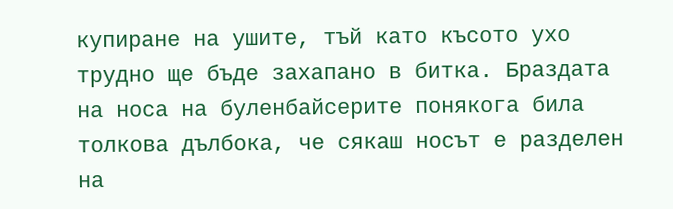купиране на ушите, тъй като късото ухо трудно ще бъде захапано в битка. Браздата на носа на буленбайсерите понякога била толкова дълбока, че сякаш носът е разделен на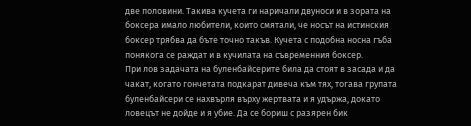две половини. Такива кучета ги наричали двуноси и в зората на боксера имало любители, които смятали, че носът на истинския боксер трябва да бъте точно такъв. Кучета с подобна носна гъба понякога се раждат и в кучилата на съвременния боксер.
При лов задачата на буленбайсерите била да стоят в засада и да чакат, когато гончетата подкарат дивеча към тях, тогава групата буленбайсери се нахвърля върху жертвата и я удържа, докато ловецът не дойде и я убие. Да се бориш с разярен бик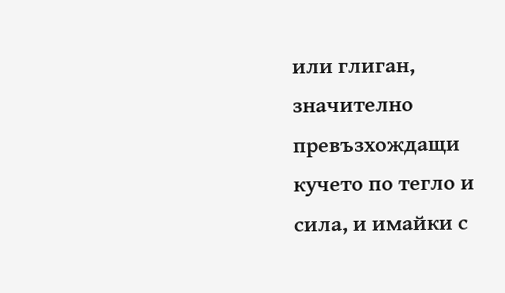или глиган, значително превъзхождащи кучето по тегло и сила, и имайки с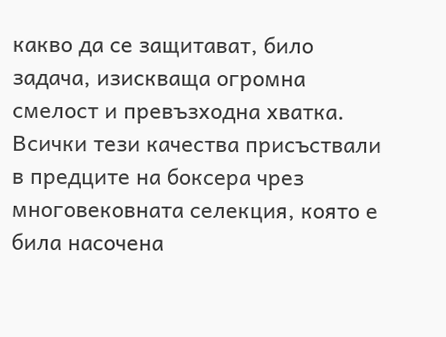какво да се защитават, било задача, изискваща огромна смелост и превъзходна хватка. Всички тези качества присъствали в предците на боксера чрез многовековната селекция, която е била насочена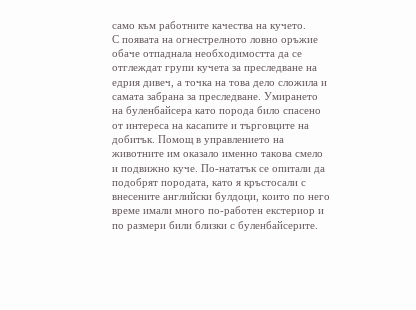само към работните качества на кучето.
С появата на огнестрелното ловно оръжие обаче отпаднала необходимостта да се отглеждат групи кучета за преследване на едрия дивеч, а точка на това дело сложила и самата забрана за преследване. Умирането на буленбайсера като порода било спасено от интереса на касапите и търговците на добитък. Помощ в управлението на животните им оказало именно такова смело и подвижно куче. По-нататък се опитали да подобрят породата, като я кръстосали с внесените английски булдоци, които по него време имали много по-работен екстериор и по размери били близки с буленбайсерите.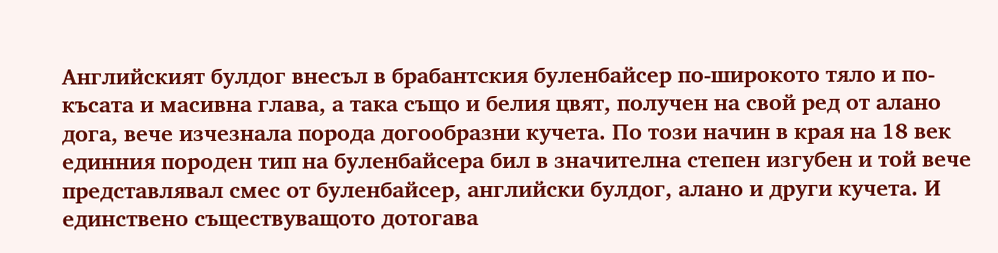Английският булдог внесъл в брабантския буленбайсер по-широкото тяло и по-късата и масивна глава, а така също и белия цвят, получен на свой ред от алано дога, вече изчезнала порода догообразни кучета. По този начин в края на 18 век единния породен тип на буленбайсера бил в значителна степен изгубен и той вече представлявал смес от буленбайсер, английски булдог, алано и други кучета. И единствено съществуващото дотогава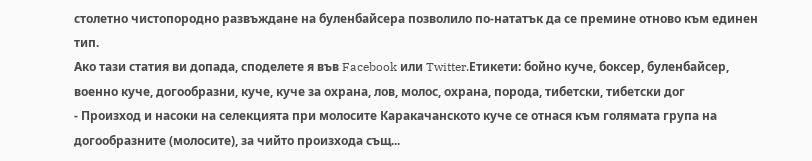столетно чистопородно развъждане на буленбайсера позволило по-нататък да се премине отново към единен тип.
Ако тази статия ви допада, споделете я във Facebook или Twitter.Етикети: бойно куче, боксер, буленбайсер, военно куче, догообразни, куче, куче за охрана, лов, молос, охрана, порода, тибетски, тибетски дог
- Произход и насоки на селекцията при молосите Каракачанското куче се отнася към голямата група на догообразните (молосите), за чийто произхода същ...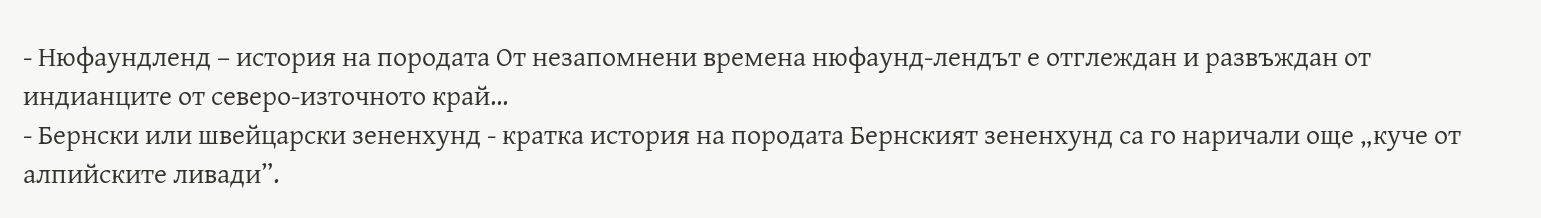- Нюфаундленд – история на породата От незапомнени времена нюфаунд-лендът е отглеждан и развъждан от индианците от северо-източното край...
- Бернски или швейцарски зененхунд - кратка история на породата Бернският зененхунд са го наричали още „куче от алпийските ливади”.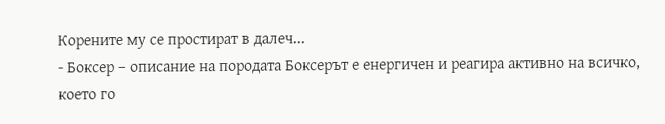Корените му се простират в далеч...
- Боксер – описание на породата Боксерът е енергичен и реагира активно на всичко, което го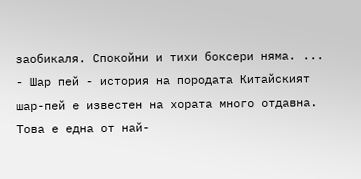заобикаля. Спокойни и тихи боксери няма. ...
- Шар пей - история на породата Китайският шар-пей е известен на хората много отдавна. Това е една от най-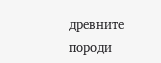древните породи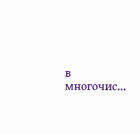в многочис...